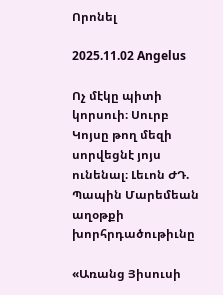Որոնել

2025.11.02 Angelus

Ոչ մէկը պիտի կորսուի։ Սուրբ Կոյսը թող մեզի սորվեցնէ յոյս ունենալ։ Լեւոն ԺԴ. Պապին Մարեմեան աղօթքի խորհրդածութիւնը

«Առանց Յիսուսի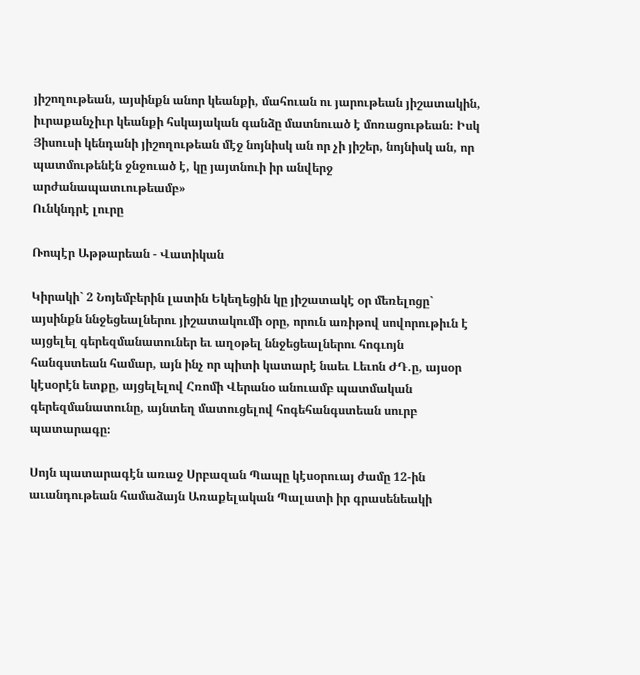յիշողութեան, այսինքն անոր կեանքի, մահուան ու յարութեան յիշատակին, իւրաքանչիւր կեանքի հսկայական գանձը մատնուած է մոռացութեան։ Իսկ Յիսուսի կենդանի յիշողութեան մէջ նոյնիսկ ան որ չի յիշեր, նոյնիսկ ան, որ պատմութենէն ջնջուած է, կը յայտնուի իր անվերջ արժանապատւութեամբ»
Ունկնդրէ լուրը

Ռոպէր Աթթարեան - Վատիկան

Կիրակի` 2 Նոյեմբերին լատին Եկեղեցին կը յիշատակէ օր մեռելոցը` այսինքն ննջեցեալներու յիշատակումի օրը, որուն առիթով սովորութիւն է այցելել գերեզմանատուներ եւ աղօթել ննջեցեալներու հոգւոյն հանգստեան համար, այն ինչ որ պիտի կատարէ նաեւ Լեւոն ԺԴ.ը, այսօր կէսօրէն ետքը, այցելելով Հռոմի Վերանօ անուամբ պատմական գերեզմանատունը, այնտեղ մատուցելով հոգեհանգստեան սուրբ պատարագը։

Սոյն պատարագէն առաջ Սրբազան Պապը կէսօրուայ ժամը 12-ին աւանդութեան համաձայն Առաքելական Պալատի իր գրասենեակի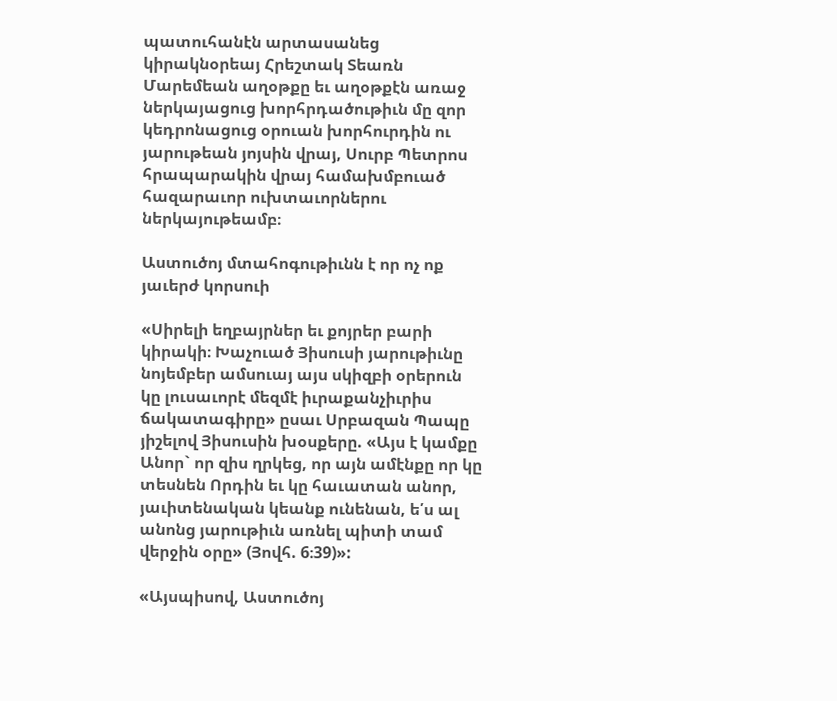պատուհանէն արտասանեց կիրակնօրեայ Հրեշտակ Տեառն Մարեմեան աղօթքը եւ աղօթքէն առաջ ներկայացուց խորհրդածութիւն մը զոր կեդրոնացուց օրուան խորհուրդին ու յարութեան յոյսին վրայ, Սուրբ Պետրոս հրապարակին վրայ համախմբուած հազարաւոր ուխտաւորներու ներկայութեամբ։

Աստուծոյ մտահոգութիւնն է որ ոչ ոք յաւերժ կորսուի

«Սիրելի եղբայրներ եւ քոյրեր բարի կիրակի։ Խաչուած Յիսուսի յարութիւնը նոյեմբեր ամսուայ այս սկիզբի օրերուն կը լուսաւորէ մեզմէ իւրաքանչիւրիս ճակատագիրը» ըսաւ Սրբազան Պապը յիշելով Յիսուսին խօսքերը. «Այս է կամքը Անոր` որ զիս ղրկեց, որ այն ամէնքը որ կը տեսնեն Որդին եւ կը հաւատան անոր, յաւիտենական կեանք ունենան, ե՛ս ալ անոնց յարութիւն առնել պիտի տամ վերջին օրը» (Յովհ. 6։39)»:

«Այսպիսով, Աստուծոյ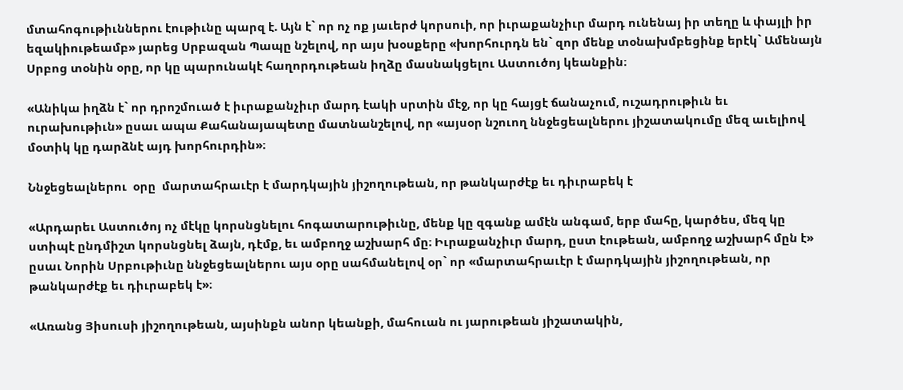մտահոգութիւններու էութիւնը պարզ է. Այն է` որ ոչ ոք յաւերժ կորսուի, որ իւրաքանչիւր մարդ ունենայ իր տեղը և փայլի իր եզակիութեամբ» յարեց Սրբազան Պապը նշելով, որ այս խօսքերը «խորհուրդն են` զոր մենք տօնախմբեցինք երէկ` Ամենայն Սրբոց տօնին օրը, որ կը պարունակէ հաղորդութեան իղձը մասնակցելու Աստուծոյ կեանքին։

«Անիկա իղձն է` որ դրոշմուած է իւրաքանչիւր մարդ էակի սրտին մէջ, որ կը հայցէ ճանաչում, ուշադրութիւն եւ ուրախութիւն» ըսաւ ապա Քահանայապետը մատնանշելով, որ «այսօր նշուող ննջեցեալներու յիշատակումը մեզ աւելիով մօտիկ կը դարձնէ այդ խորհուրդին»։

Ննջեցեալներու  օրը  մարտահրաւէր է մարդկային յիշողութեան, որ թանկարժէք եւ դիւրաբեկ է

«Արդարեւ Աստուծոյ ոչ մէկը կորսնցնելու հոգատարութիւնը, մենք կը զգանք ամէն անգամ, երբ մահը, կարծես, մեզ կը ստիպէ ընդմիշտ կորսնցնել ձայն, դէմք, եւ ամբողջ աշխարհ մը։ Իւրաքանչիւր մարդ, ըստ էութեան, ամբողջ աշխարհ մըն է» ըսաւ Նորին Սրբութիւնը ննջեցեալներու այս օրը սահմանելով օր` որ «մարտահրաւէր է մարդկային յիշողութեան, որ թանկարժէք եւ դիւրաբեկ է»։

«Առանց Յիսուսի յիշողութեան, այսինքն անոր կեանքի, մահուան ու յարութեան յիշատակին,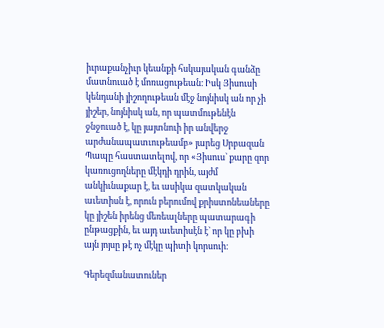իւրաքանչիւր կեանքի հսկայական գանձը մատնուած է մոռացութեան։ Իսկ Յիսուսի կենդանի յիշողութեան մէջ նոյնիսկ ան որ չի յիշեր, նոյնիսկ ան, որ պատմութենէն ջնջուած է, կը յայտնուի իր անվերջ արժանապատւութեամբ» յարեց Սրբազան Պապը հաստատելով, որ «Յիսուս` քարը զոր կառուցողները մէկդի դրին, այժմ անկիւնաքար է, եւ ասիկա զատկական աւետիսն է, որուն բերումով քրիստոնեաները կը յիշեն իրենց մեռեալները պատարագի ընթացքին, եւ այդ աւետիսէն է` որ կը բխի այն յոյսը թէ ոչ մէկը պիտի կորսուի։

Գերեզմանատուներ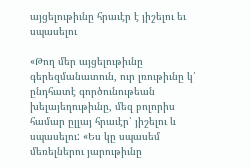այցելութիւնը հրաւէր է յիշելու եւ սպասելու

«Թող մեր այցելութիւնը գերեզմանատուն, ուր լռութիւնը կ՛ ընդհատէ գործունութեան խելայեղութիւնը, մեզ բոլորիս համար ըլլայ հրաւէր՝ յիշելու և սպասելու: «Ես կը սպասեմ մեռելներու յարութիւնը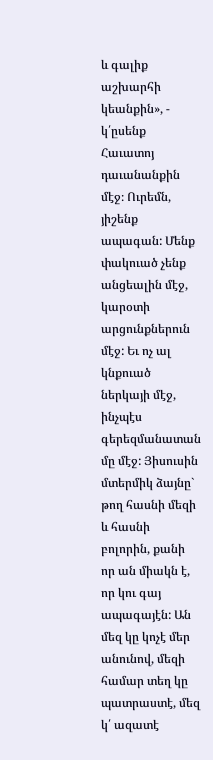և գալիք աշխարհի կեանքին», - կ՛ըսենք Հաւատոյ դաւանանքին մէջ։ Ուրեմն, յիշենք ապագան: Մենք փակուած չենք անցեալին մէջ, կարօտի արցունքներուն մէջ: Եւ ոչ ալ կնքուած ներկայի մէջ, ինչպէս գերեզմանատան մը մէջ: Յիսուսին մտերմիկ ձայնը` թող հասնի մեզի և հասնի բոլորին, քանի որ ան միակն է, որ կու գայ ապագայէն: Ան մեզ կը կոչէ մեր անունով, մեզի համար տեղ կը պատրաստէ, մեզ կ՛ ազատէ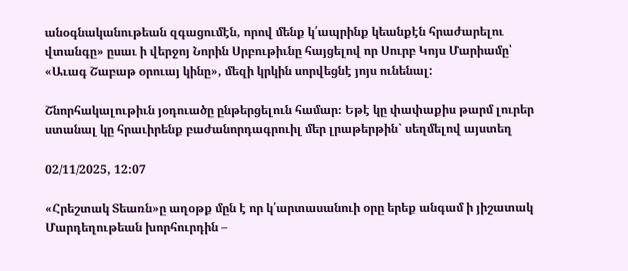անօգնականութեան զգացումէն, որով մենք կ՛ապրինք կեանքէն հրաժարելու վտանգը» ըսաւ ի վերջոյ Նորին Սրբութիւնը հայցելով որ Սուրբ Կոյս Մարիամը՝ «Աւագ Շաբաթ օրուայ կինը», մեզի կրկին սորվեցնէ յոյս ունենալ:

Շնորհակալութիւն յօդուածը ընթերցելուն համար։ Եթէ կը փափաքիս թարմ լուրեր ստանալ կը հրաւիրենք բաժանորդագրուիլ մեր լրաթերթին` սեղմելով այստեղ

02/11/2025, 12:07

«Հրեշտակ Տեառն»ը աղօթք մըն է որ կ՛արտասանուի օրը երեք անգամ ի յիշատակ Մարդեղութեան խորհուրդին –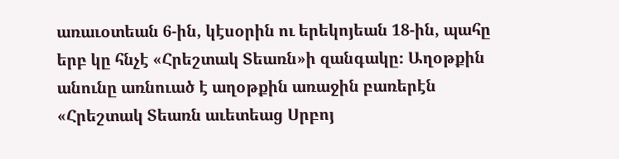առաւօտեան 6-ին, կէսօրին ու երեկոյեան 18-ին, պահը երբ կը հնչէ «Հրեշտակ Տեառն»ի զանգակը։ Աղօթքին անունը առնուած է աղօթքին առաջին բառերէն «Հրեշտակ Տեառն աւետեաց Սրբոյ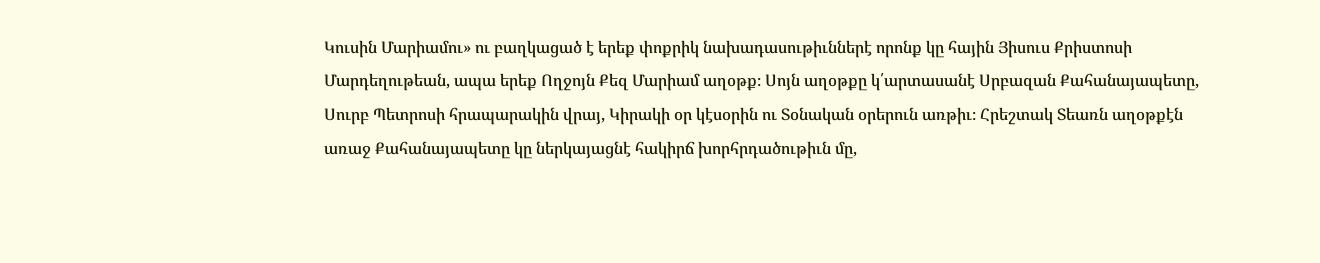Կուսին Մարիամու» ու բաղկացած է երեք փոքրիկ նախադասութիւններէ որոնք կը հային Յիսուս Քրիստոսի Մարդեղութեան, ապա երեք Ողջոյն Քեզ Մարիամ աղօթք։ Սոյն աղօթքը կ՛արտասանէ Սրբազան Քահանայապետը, Սուրբ Պետրոսի հրապարակին վրայ, Կիրակի օր կէսօրին ու Տօնական օրերուն առթիւ։ Հրեշտակ Տեառն աղօթքէն առաջ Քահանայապետը կը ներկայացնէ հակիրճ խորհրդածութիւն մը,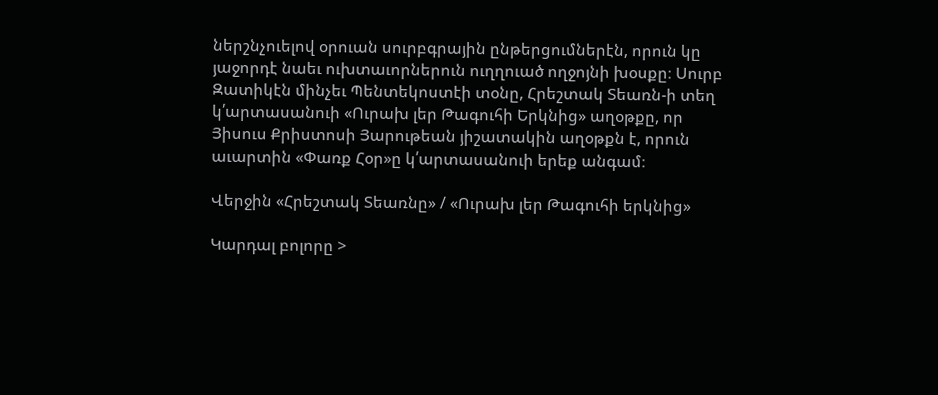ներշնչուելով օրուան սուրբգրային ընթերցումներէն, որուն կը յաջորդէ նաեւ ուխտաւորներուն ուղղուած ողջոյնի խօսքը։ Սուրբ Զատիկէն մինչեւ Պենտեկոստէի տօնը, Հրեշտակ Տեառն-ի տեղ կ՛արտասանուի «Ուրախ լեր Թագուհի Երկնից» աղօթքը, որ Յիսուս Քրիստոսի Յարութեան յիշատակին աղօթքն է, որուն աւարտին «Փառք Հօր»ը կ՛արտասանուի երեք անգամ։

Վերջին «Հրեշտակ Տեառնը» / «Ուրախ լեր Թագուհի երկնից»

Կարդալ բոլորը >